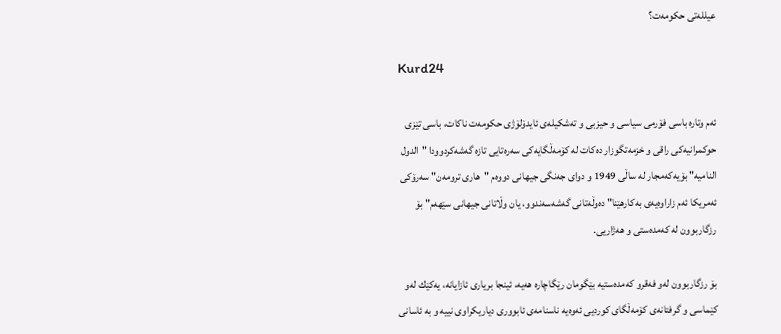عیلله‌تی حكومه‌ت؟

Kurd24

ئه‌م وتاره‌ باسی فۆرمی سیاسی و حیزبی و ته‌شكیله‌ی ئایدۆلۆژی حكومه‌ت ناكات، باسی تێزی حوكمرانیه‌كی راقی و خزمه‌تگوزار ده‌كات له‌ كۆمه‌ڵگایه‌كی سه‌ره‌تایی تازه‌ گه‌شه‌كردوودا "الدول النامیه‌" بۆیه‌كه‌مجار له‌ ساڵی 1949 و دوای جه‌نگی جیهانی دووه‌م "هاری ترومه‌ن" سه‌رۆكی ئه‌مریكا ئه‌م زاراوه‌یه‌ی به‌كارهێنا" ده‌وڵه‌تانی گه‌شه‌سه‌ندوو، یان وڵاتانی جیهانی سێهه‌م" بۆ رزگاربوون له‌ كه‌مده‌ستی و هه‌ژاریی.

بۆ رزگاربوون له‌و فه‌قرو كه‌مده‌ستیه‌ بێگومان رێگاچاره‌ هه‌یه‌، ئینجا بریاری ئازایانه‌، یه‌كێك له‌و كێماسی و گرفتانه‌ی كۆمه‌ڵگای كوردیی ئه‌وه‌یه‌ ناسنامه‌ی ئابووری دیاریكراوی نییه‌ و به‌ ئاسانی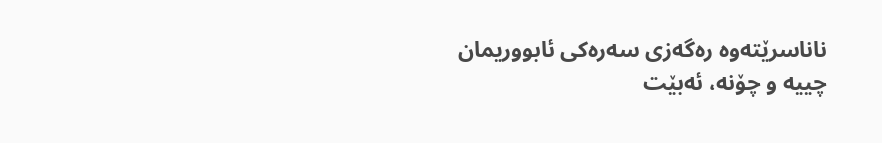ناناسرێته‌وه‌ ره‌گه‌زی سه‌ره‌كی ئابووریمان چییه‌ و چۆنه‌، ئه‌بێت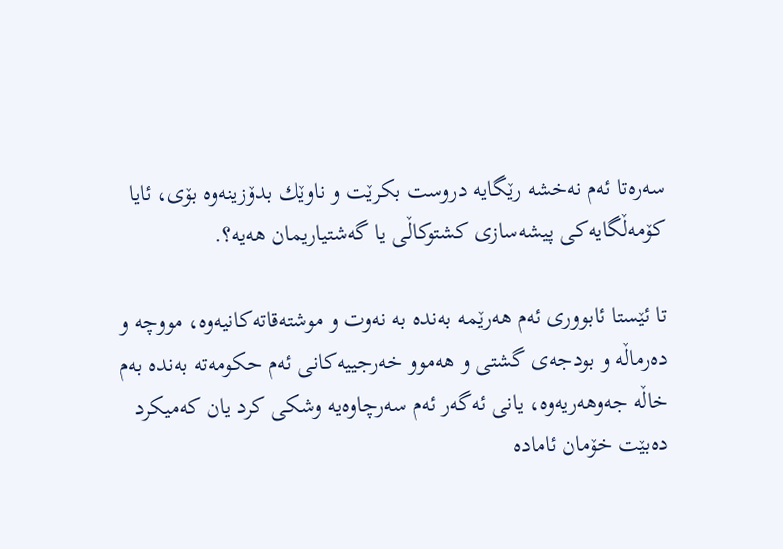سه‌ره‌تا ئه‌م نه‌خشه‌ رێگایه‌ دروست بكرێت و ناوێك بدۆزینه‌وه‌ بۆی، ئایا كۆمه‌ڵگایه‌كی پیشه‌سازی كشتوكاڵی یا گه‌شتیاریمان هه‌یه‌؟.

تا ئێستا ئابووری ئه‌م هه‌رێمه‌ به‌نده‌ به‌ نه‌وت و موشته‌قاته‌كانیه‌وه‌، مووچه‌ و ده‌رماڵه ‌و بودجه‌ی گشتی و هه‌موو خه‌رجییه‌كانی ئه‌م حكومه‌ته‌ به‌نده‌ به‌م خاڵه‌ جه‌وهه‌ریه‌وه‌، یانی ئه‌گه‌ر ئه‌م سه‌رچاوه‌یه‌ وشكی كرد یان كه‌میكرد ده‌بێت خۆمان ئاماده‌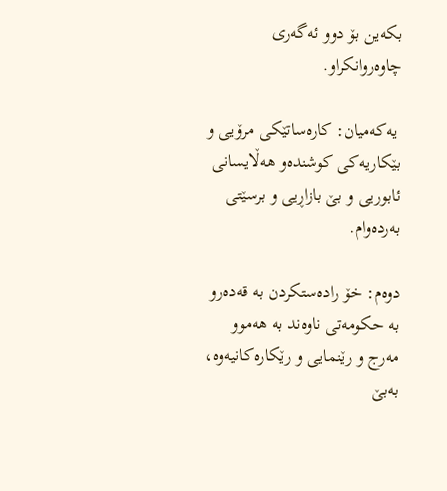بكه‌ین بۆ دوو ئه‌گه‌ری چاوه‌روانكراو.

 یه‌كه‌میان: كاره‌ساتێكی مرۆیی و بێكاریه‌كی كوشنده‌و هه‌ڵایسانی ئابوریی و بێ بازاڕیی و برسێتی به‌رده‌وام.

دوه‌م: خۆ راده‌ستكردن به‌ قه‌ده‌رو به‌ حكومه‌تی ناوه‌ند به‌ هه‌موو مه‌رج و رێنمایی و رێكاره‌كانیه‌وه‌، به‌بێ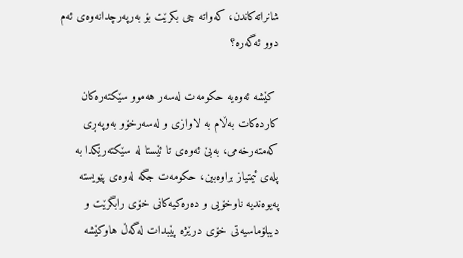شانراته‌كاندن، كه‌واته‌ چی بكرێت بۆ به‌رپه‌رچدانه‌وه‌ی ئه‌م دوو ئه‌گه‌ره‌؟

 كێشه‌ ئه‌وه‌یه‌ حكومه‌ت له‌سه‌ر هه‌موو سێكته‌ره‌كان كارده‌كات به‌ڵام به‌ لاوازی و له‌سه‌رخۆو به‌وپه‌ڕی كه‌مته‌رخه‌می، به‌بێ ئه‌وه‌ی تا ئێستا له‌ سێكته‌رێكدا به‌ پله‌ی ئیمتیاز براوه‌بین، حكومه‌ت جگه‌ له‌وه‌ی پێویسته‌ په‌یوه‌ندیه‌ ناوخۆیی و ده‌ره‌كیه‌كانی خۆی رابگرێت و دیبلۆماسیه‌تی خۆی درێژه‌ پێبدات له‌گه‌ڵ هاوكێشه‌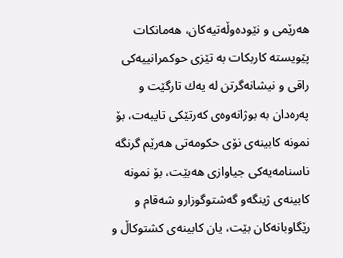هه‌رێمی و نێوده‌وڵه‌تیه‌كان، هه‌مانكات پێویسته‌ كاربكات به‌ تێزی حوكمرانییه‌كی راقی و نیشانه‌گرتن له‌ یه‌ك تارگێت و په‌ره‌دان به‌ بوژانه‌وه‌ی كه‌رتێكی تایبه‌ت، بۆ نمونه‌ كابینه‌ی نۆی حكومه‌تی هه‌رێم گرنگه‌ ناسنامه‌یه‌كی جیاوازی هه‌بێت، بۆ نمونه‌ كابینه‌ی ژینگه‌و گه‌شتوگوزارو شه‌قام و رێگاوبانه‌كان بێت، یان كابینه‌ی كشتوكاڵ و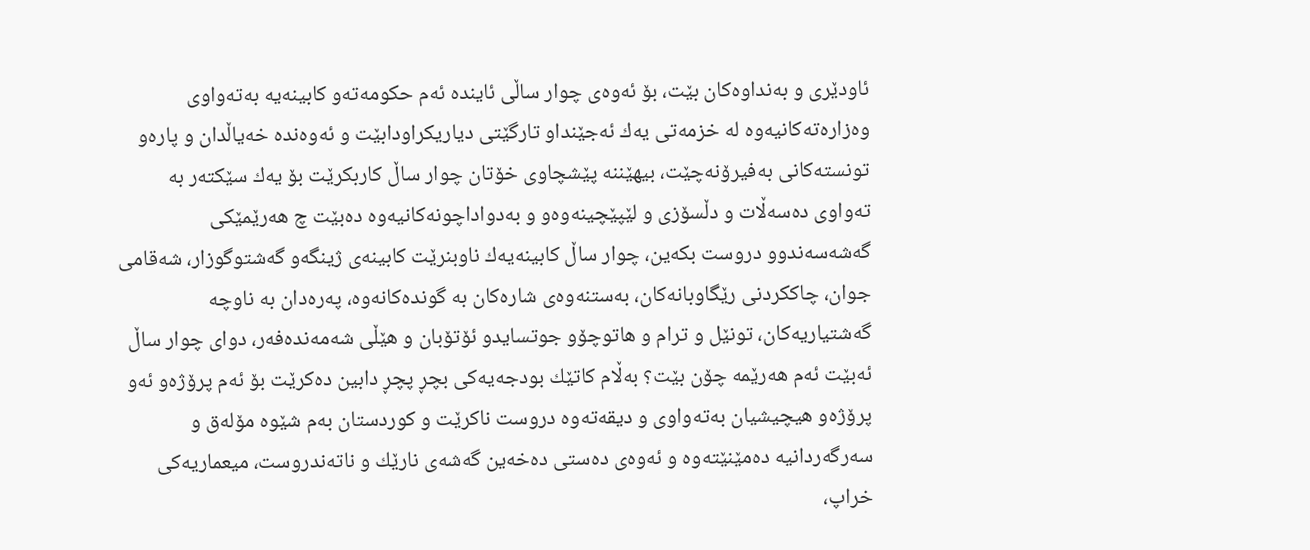ئاودێری و به‌نداوه‌كان بێت، بۆ ئه‌وه‌ی چوار ساڵی ئاینده‌ ئه‌م حكومه‌ته‌و كابینه‌یه‌ به‌ته‌واوی وه‌زاره‌ته‌كانیه‌وه‌ له‌ خزمه‌تی یه‌ك ئه‌جێنداو تارگێتی دیاریكراودابێت و ئه‌وه‌نده‌ خه‌یاڵدان و پاره‌و تونسته‌كانی به‌فیرۆنه‌چێت، بیهێننه‌ پێشچاوی خۆتان چوار ساڵ كاربكرێت بۆ یه‌ك سێكته‌ر به‌ ته‌واوی ده‌سه‌ڵات و دڵسۆزی و لێپێچینه‌وه‌و و به‌دواداچونه‌كانیه‌وه‌ ده‌بێت چ هه‌رێمێكی گه‌شه‌سه‌ندوو دروست بكه‌ین، چوار ساڵ كابینه‌یه‌ك ناوبنرێت كابینه‌ی ژینگه‌و گه‌شتوگوزار، شه‌قامی جوان، چاككردنی رێگاوبانه‌كان، به‌ستنه‌وه‌ی شاره‌كان به‌ گونده‌كانه‌وه‌، په‌ره‌دان به‌ ناوچه‌ گه‌شتیاریه‌كان، تونێل و ترام و هاتوچۆو جوتسایدو ئۆتۆبان و هێڵی شه‌مه‌نده‌فه‌ر، دوای چوار ساڵ ئه‌بێت ئه‌م هه‌رێمه‌ چۆن بێت؟ به‌ڵام كاتێك بودجه‌یه‌كی بچڕ پچڕ دابین ده‌كرێت بۆ ئه‌م پرۆژه‌و ئه‌و پرۆژه‌و هیچیشیان به‌ته‌واوی و دیقه‌ته‌وه‌ دروست ناكرێت و كوردستان به‌م شێوه‌ مۆله‌ق و سه‌رگه‌ردانیه‌ ده‌مێنێته‌وه‌ و ئه‌وه‌ی ده‌ستی ده‌خه‌ین گه‌شه‌ی نارێك و ناته‌ندروست، میعماریه‌كی خراپ،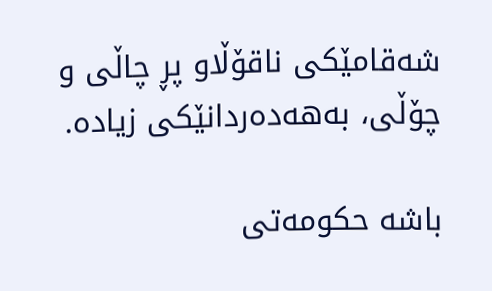شه‌قامێكی ناقۆڵاو پڕ چاڵی و چۆڵی، به‌هه‌ده‌ردانێكی زیاده‌.

باشه‌ حكومه‌تی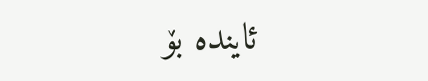ئاینده‌ بۆ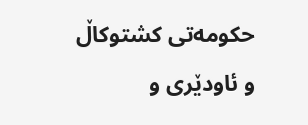حكومه‌تی كشتوكاڵ و ئاودێری و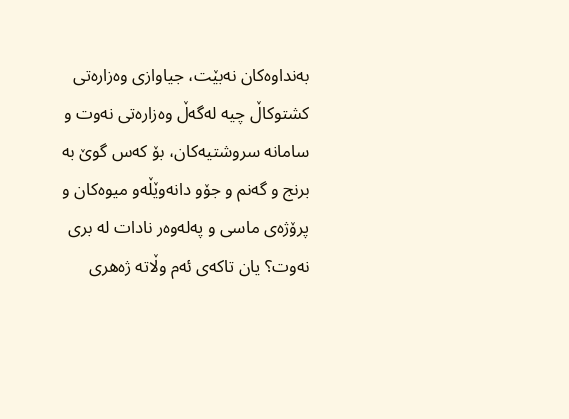به‌نداوه‌كان نه‌بێت، جیاوازی وه‌زاره‌تی كشتوكاڵ چیه‌ له‌گه‌ڵ وه‌زاره‌تی نه‌وت و سامانه‌ سروشتیه‌كان، بۆ كه‌س گوێ به‌ برنج و گه‌نم و جۆو دانه‌وێڵه‌و میوه‌كان و پرۆژه‌ی ماسی و په‌له‌وه‌ر نادات له‌ بری نه‌وت؟ یان تاكه‌ی ئه‌م وڵاته‌ ژه‌هری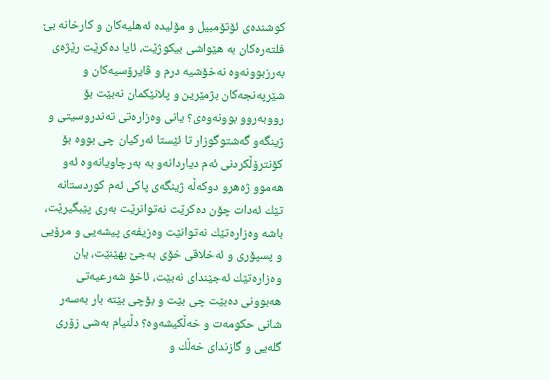كوشنده‌ی ئۆتۆمبیل و مۆلیده‌ ئه‌هلیه‌كان و كارخانه‌ بێ فلته‌ره‌كان به‌ هێواشی بیكوژێت، ئایا ده‌كرێت رێژه‌ی به‌رزبوونه‌وه‌ نه‌خۆشیه‌ درم و ڤایرۆسیه‌كان و شێرپه‌نجه‌كان بژمێرین و پلانێكمان نه‌بێت بۆ رووبه‌روو بوونه‌وه‌ی؟ یانی وه‌زاره‌تی ته‌ندروسیتی و ژینگه‌و گه‌شتوگوزار تا ئێستا ئه‌ركیان چی بووه‌ بۆ كۆنترۆڵكردنی ئه‌م دیاردانه‌و به‌ به‌رچاویانه‌وه‌ ئه‌و هه‌موو ژه‌هرو دوكه‌ڵه‌ ژینگه‌ی پاكی ئه‌م كوردستانه‌ تێك ئه‌دات چۆن ده‌كرێت نه‌توانرێت به‌ری پێبگیرێت، باشه‌ وه‌زاره‌تێك نه‌توانێت وه‌زیفه‌ی پیشه‌یی و مرۆیی و پسپۆری و ئه‌خلاقی خۆی به‌جێ بهێنێت، یان وه‌زاره‌تێك ئه‌جێندای نه‌بێت، ئاخۆ شه‌رعیه‌تی هه‌بوونی ده‌بێت چی بێت و بۆچی بێته‌ بار به‌سه‌ر شانی حكومه‌ت و خه‌ڵكیشه‌وه‌؟ دڵنیام به‌شی زۆری گله‌یی و گازندای خه‌ڵك و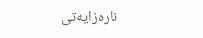ناره‌زایه‌تی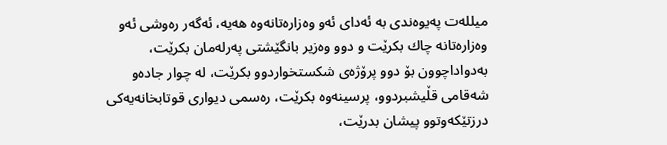میلله‌ت په‌یوه‌ندی به‌ ئه‌دای ئه‌و وه‌زاره‌تانه‌وه‌ هه‌یه‌، ئه‌گه‌ر ره‌وشی ئه‌و وه‌زاره‌تانه‌ چاك بكرێت و دوو وه‌زیر بانگێشتی په‌رله‌مان بكرێت، به‌دواداچوون بۆ دوو پرۆژه‌ی شكستخواردوو بكرێت، له‌ چوار جاده‌و شه‌قامی قڵیشبردوو، پرسینه‌وه‌ بكرێت، ره‌سمی دیواری قوتابخانه‌یه‌كی درزتێكه‌وتوو پیشان بدرێت،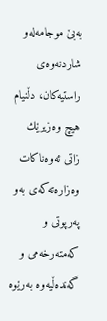به‌بێ موجامه‌له‌و شاردنه‌وه‌ی راستیه‌كان، دڵنیام هیچ وه‌زیرێك زاتی ئه‌وه‌ناكات وه‌زاره‌ته‌كه‌ی به‌و په‌رپوتی و كه‌مته‌رخه‌می و گه‌نده‌ڵیه‌وه‌ به‌رێوه‌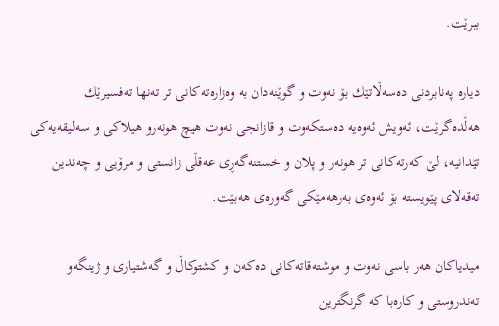ببرێت.

دیاره‌ په‌نابردنی ده‌سه‌ڵاتێك بۆ نه‌وت و گوێنه‌دان به‌ وه‌زاره‌ته‌كانی تر ته‌نها ته‌فسیرێك هه‌ڵده‌گرێت، ئه‌ویش ئه‌وه‌یه‌ ده‌ستكه‌وت و قازانجی نه‌وت هیچ هونه‌رو هیلاكی و سه‌لیقه‌یه‌كی تێدانیه‌، لێ كه‌رته‌كانی تر هونه‌ر و پلان و خستنه‌گه‌ڕی عه‌قڵی زانستی و مرۆیی و چه‌ندین ته‌قه‌لای پێویسته‌ بۆ ئه‌وه‌ی به‌رهه‌مێكی گه‌وره‌ی هه‌بێت.

میدیاكان هه‌ر باسی نه‌وت و موشته‌قاته‌كانی ده‌كه‌ن و كشتوكاڵ و گه‌شتیاری و ژینگه‌و ته‌ندروستی و كاره‌با كه‌ گرنگترین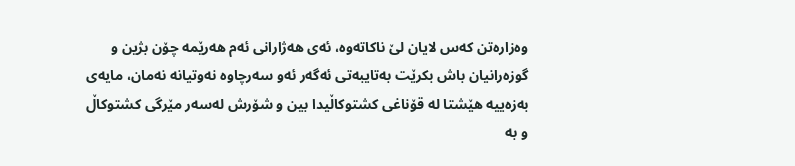وه‌زاره‌تن كه‌س لایان لێ ناكاته‌وه‌، ئه‌ی هه‌ژارانی ئه‌م هه‌رێمه‌ چۆن بژین و گوزه‌رانیان باش بكرێت به‌تایبه‌تی ئه‌گه‌ر ئه‌و سه‌رچاوه‌ نه‌وتیانه‌ نه‌مان، مایه‌ی به‌زه‌ییه‌ هێشتا له‌ قۆناغی كشتوكاڵیدا بین و شۆرش له‌سه‌ر مێرگی كشتوكاڵ و به‌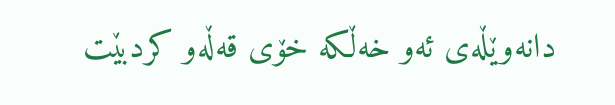دانه‌وێڵه‌ی ئه‌و خه‌ڵكه‌ خۆی قه‌ڵه‌و كردبێت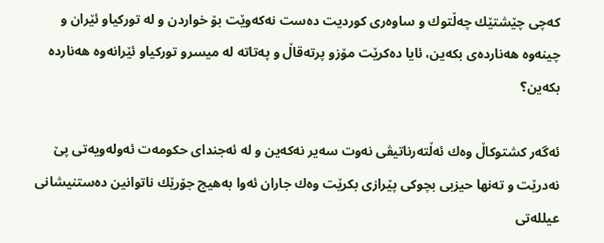كه‌چی چێشتێك چه‌ڵتوك و ساوه‌ری كوردیت ده‌ست نه‌كه‌وێت بۆ خواردن و له‌ توركیاو ئێران و چینه‌وه‌ هه‌نارده‌ی بكه‌ین، ئایا ده‌كرێت مۆزو پرته‌قاڵ و په‌تاته‌ له‌ میسرو توركیاو ئێرانه‌وه‌ هه‌نارده‌ بكه‌ین؟

ئه‌گه‌ر كشتوكاڵ وه‌ك ئه‌ڵته‌رناتیڤی نه‌وت سه‌یر نه‌كه‌ین و له‌ ئه‌جندای حكومه‌ت ئه‌وله‌ویه‌تی پێ نه‌درێت و ته‌نها حیزبی بچوكی پێرازی بكرێت وه‌ك جاران ئه‌وا به‌هیچ جۆرێك ناتوانین ده‌ستنیشانی عیلله‌تی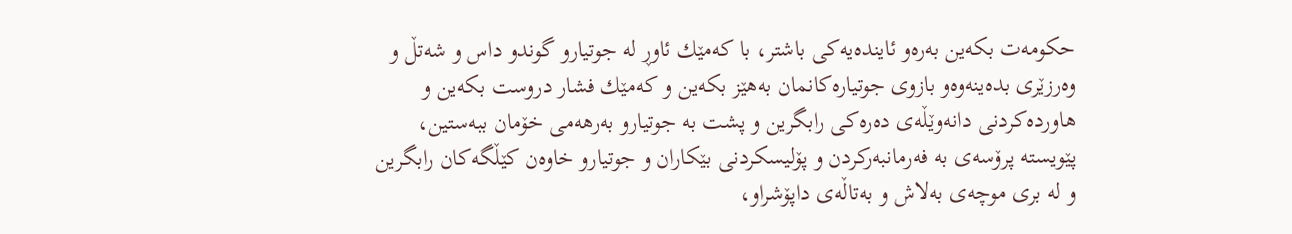حكومه‌ت بكه‌ین به‌ره‌و ئاینده‌یه‌كی باشتر، با كه‌مێك ئاوڕ له‌ جوتیارو گوندو داس و شه‌تڵ و وه‌رزێری بده‌ینه‌وه‌و بازوی جوتیاره‌كانمان به‌هێز بكه‌ین و كه‌مێك فشار دروست بكه‌ین و هاورده‌كردنی دانه‌وێڵه‌ی ده‌ره‌كی رابگرین و پشت به‌ جوتیارو به‌رهه‌می خۆمان ببه‌ستین، پێویسته‌ پرۆسه‌ی به‌ فه‌رمانبه‌ركردن و پۆلیسكردنی بێكاران و جوتیارو خاوه‌ن كێڵگه‌كان رابگرین و له‌ بری موچه‌ی به‌لاش و به‌تاڵه‌ی داپۆشراو،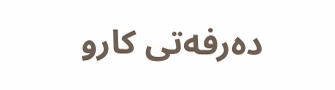ده‌رفه‌تی كارو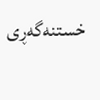خستنه‌گه‌ڕی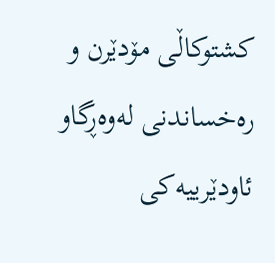كشتوكاڵی مۆدێرن و ره‌خساندنی له‌وه‌ڕگاو ئاودێرییه‌كی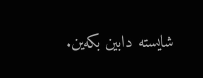شایسته‌ دابین بكه‌ین.